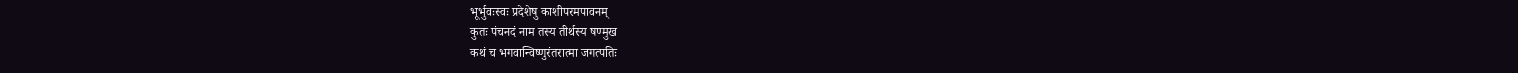भूर्भुवःस्वः प्रदेशेषु काशीपरमपावनम्
कुतः पंचनदं नाम तस्य तीर्थस्य षण्मुख
कथं च भगवान्विष्णुरंतरात्मा जगत्पतिः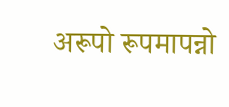अरूपो रूपमापन्नो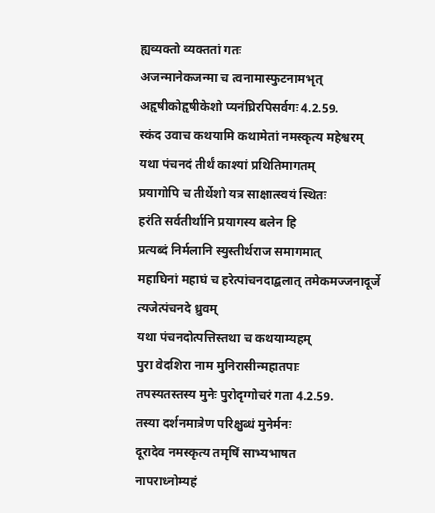ह्यव्यक्तो व्यक्ततां गतः
अजन्मानेकजन्मा च त्वनामास्फुटनामभृत्
अहृषीकोहृषीकेशो प्यनंघ्रिरपिसर्वगः 4.2.59.
स्कंद उवाच कथयामि कथामेतां नमस्कृत्य महेश्वरम्
यथा पंचनदं तीर्थं काश्यां प्रथितिमागतम्
प्रयागोपि च तीर्थेशो यत्र साक्षात्स्वयं स्थितः
हरंति सर्वतीर्थानि प्रयागस्य बलेन हि
प्रत्यब्दं निर्मलानि स्युस्तीर्थराज समागमात्
महाघिनां महाघं च हरेत्पांचनदाद्बलात् तमेकमज्जनादूर्जे त्यजेत्पंचनदे ध्रुवम्
यथा पंचनदोत्पत्तिस्तथा च कथयाम्यहम्
पुरा वेदशिरा नाम मुनिरासीन्महातपाः
तपस्यतस्तस्य मुनेः पुरोदृग्गोचरं गता 4.2.59.
तस्या दर्शनमात्रेण परिक्षुब्धं मुनेर्मनः
दूरादेव नमस्कृत्य तमृषिं साभ्यभाषत
नापराध्नोम्यहं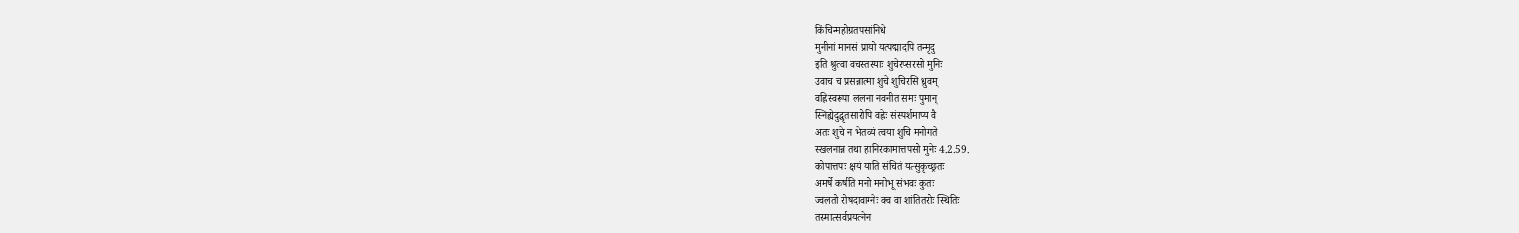किंचिन्महोग्रतपसांनिधे
मुनीनां मानसं प्रायो यत्पद्मादपि तन्मृदु
इति श्रुत्वा वचस्तस्याः शुचेरप्सरसो मुनिः
उवाच च प्रसन्नात्मा शुचे शुचिरसि ध्रुवम्
वह्निस्वरूपा ललना नवनीत समः पुमान्
स्निह्येदुद्धृतसारोपि वह्नेः संस्पर्शमाप्य वै
अतः शुचे न भेतव्यं त्वया शुचि मनोगते
स्खलनान्न तथा हानिरकामात्तपसो मुनेः 4.2.59.
कोपात्तपः क्षयं याति संचितं यत्सुकृच्छ्रतः
अमर्षे कर्षति मनो मनोभू संभवः कुतः
ज्वलतो रोषदावाग्नेः क्व वा शांतितरोः स्थितिः
तस्मात्सर्वप्रयत्नेन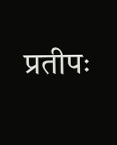प्रतीपः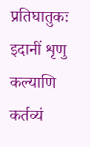प्रतिघातुकः
इदानीं शृणु कल्याणि कर्तव्यं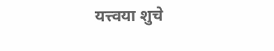यत्त्वया शुचे